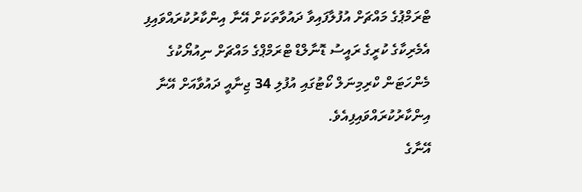ޓްރަމްޕުގެ މައްޗަށް އުފުލާފައިވާ ދައުވާތަކަށް އޭނާ އިންކާރުކުރައްވައިފި
އެމެރިކާގެ ކުރީގެ ރައީސު ޑޮނާލްޑް ޓްރަމްޕްގެ މައްޗަށް ނިއުޔޯކުގެ މެންހަޓަން ކްރިމިނަލް ކޯޓުގައި އުފުލި 34 ޖިނާއީ ދައުވާއަށް އޭނާ އިންކާރުކުރައްވައިފިއެވެ.
އޭނާގެ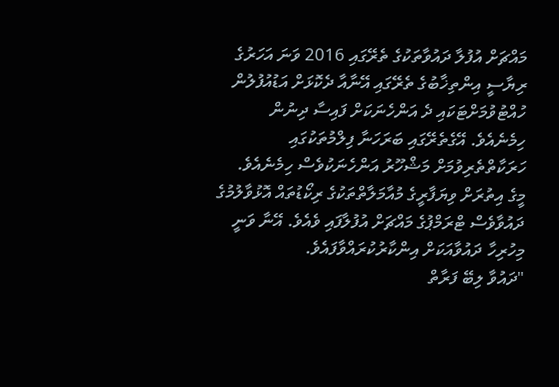މައްޗަށް އުފުލާ ދައުވާތަކުގެ ތެރޭގައި 2016 ވަނަ އަހަރުގެ ރިޔާސީ އިންތިޚާބުގެ ތެރޭގައި އޭނާއާ ދެކޮޅަށް އަޑުއުފުލުން ހުއްޓުވުމަށްޓަކައި ދެ އަންހެނަކަށް ފައިސާ ދިނުން ހިމެނެއެވެ. އޭގެތެރޭގައި ބަރަހަނާ ފިލްމުތަކުގައި ހަރަކާތްތެރިވުމަށް މަޝްހޫރު އަންހެނަކުވެސް ހިމެނެއެވެ. މީގެ އިތުރަށް ވިޔަފާރީގެ މުއާމަލާތްތަކުގެ ރިކޯޑުތައް އޮޅުވާލުމުގެ ދައުވާވެސް ޓްރަމްޕުގެ މައްޗަށް އުފުލާފައި ވެއެވެ. އޭނާ ވަނީ މިހުރިހާ ދައުވާއަކަށް އިންކާރުކުރައްވާފައެވެ.
"ދައުވާ ލިބޭ ފަރާތް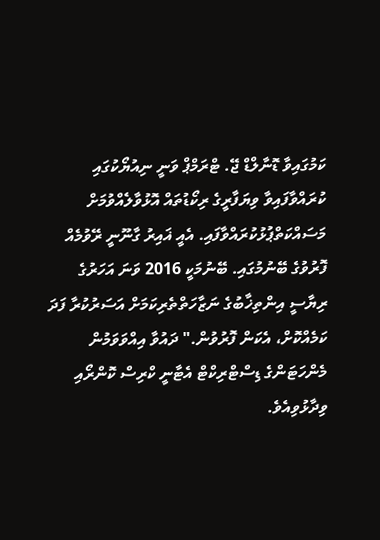ކަމުގައިވާ ޑޮނާލްޑް ޖޭ. ޓްރަމްޕް ވަނީ ނިއުޔޯކުގައި ކުރައްވާފައިވާ ވިޔަފާރީގެ ރިކޯޑުތައް އޮޅުވާލެއްވުމަށް މަސައްކަތްޕުޅުކުރައްވާފައި. އެއީ ޣައިރު ގާނޫނީ ރޭވުމެއް ފޮރުވުގެ ބޭނުމުގައި. ބޭނުމަކީ 2016 ވަނަ އަހަރުގެ ރިޔާސީ އިންތިޚާބުގެ ނަޒާހަތްތެރިކަމަށް އަސަރުކުރާ ފަދަ ކަމެއްކޮށް، އެކަން ފޮރުވުން." ދައުވާ އިއްވަވަމުން މެންހަޓަންގެ ޑިސްޓްރިކްޓް އެޓާނީ ކްރިސް ކޮންރޯއި ވިދާޅުވިއެވެ.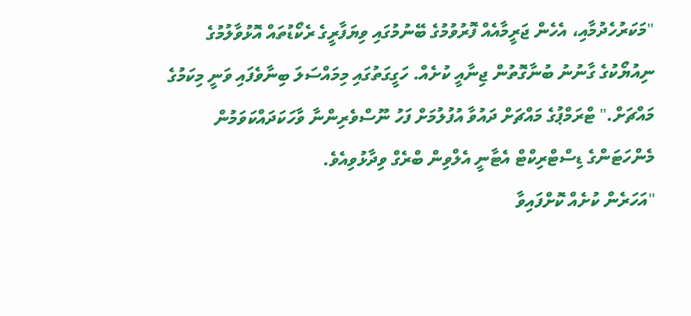"މަކަރުހެދުމާއި، އެހެން ޖަރީމާއެއް ފޮރުވުމުގެ ބޭނުމުގައި ވިޔަފާރީގެ ރެކޯޑުތައް އޮޅުވާލުމުގެ ނިއުޔޯކުގެ ގާނުނު ބުނާގޮތުން ޖިނާއީ ކުށެއް. ހަގީގަތުގައި މިމައްސަލަ ބިނާވެފައި ވަނީ މިކަމުގެ މައްޗަށް." ޓްރަމްޕުގެ މައްޗަށް ދައުވާ އުފުލުމަށް ފަހު ނޫސްވެރިންނާ ވާހަކަދައްކަވަމުން މެންހަޓަންގެ ޑިސްޓްރިކްޓް އެޓާނީ އެލްވިން ބްރެގް ވިދާޅުވިއެވެ.
"އަހަރެން ކުށެއް ކޮށްފައިވާ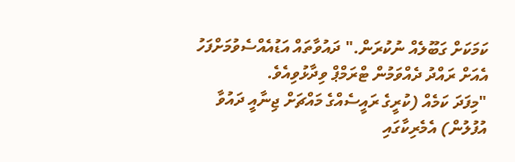ކަމަކަށް ގަބޫލެއް ނުކުރަން." ދައުވާތައް އަޑުއެއްސެވުމަށްފަހު އެއަށް ރައްދު ދެއްވަމުން ޓްރަމްޕް ވިދާޅުވިއެވެ.
"މިފަދަ ކަމެއް (ކުރީގެ ރައީސެއްގެ މައްޗަށް ޖިނާއީ ދައުވާ އުފުލުން) އެމެރިކާގައި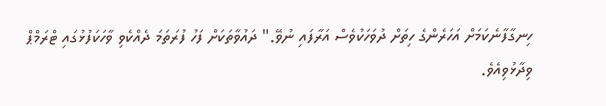ހިނގާފާނެކަމަށް އަހަރެންގެ ހިތަށް ދުވަހަކުވެސް އަރާފައި ނުވޭ." ދައުވާތަކަށް ފަހު ފުރަތަމަ ދެއްކެވި ވާހަކަފުޅުގައި ޓްރަމްޕް ވިދާޅުވިއެވެ.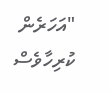"އަހަރެން ކުރިހާވެސް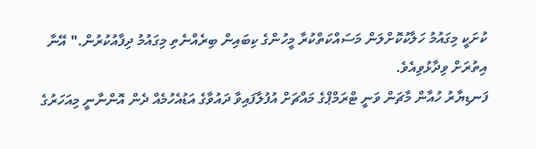ކުށަކީ މިގައުމު ހަލާކުކޮށްލަން މަސައްކަތްކުރާ މީހުންގެ ކިބައިން ބިރެއްނެތި މިގައުމު ދިފާއުކުރުން." އޭނާ އިތުރަށް ވިދާޅުވިއެވެ.
ފަނޑިޔާރު ހުއާން މާޗަން ވަނީ ޓްރަމްޕްގެ މައްޗަށް އުފުލާފައިވާ ދައުވާގެ އަޑުއެހުމެއް ދެން އޮންނާނީ މިއަހަރުގެ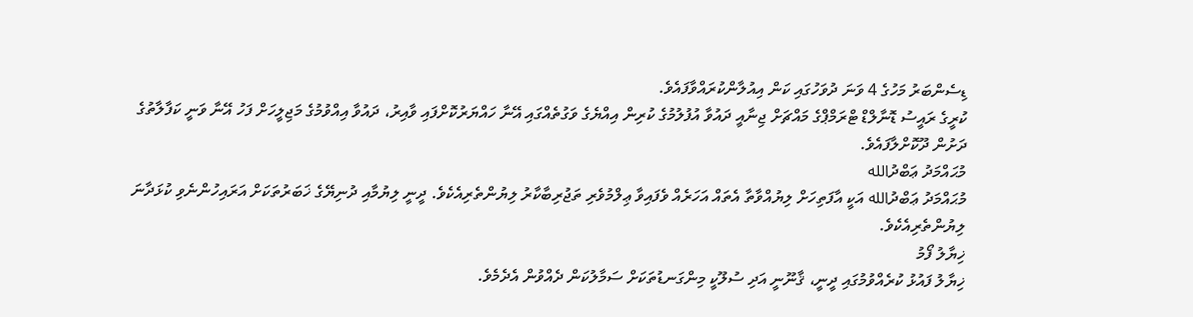ޑިސެންބަރު މަހުގެ 4 ވަނަ ދުވަހުގައި ކަން އިއުލާންކުރައްވާފައެވެ.
ކުރީގެ ރައީސު ޑޮނާލްޑް ޓްރަމްޕްގެ މައްޗަށް ޖިނާއީ ދައުވާ އުފުލުމުގެ ކުރިން އިއްޔެގެ ވަގުތެއްގައި އޭނާ ހައްޔަރުކޮށްފައި ވާއިރު، ދައުވާ އިއްވުމުގެ މަޖިލީހަށް ފަހު އޭނާ ވަނީ ކަފާލާތުގެ ދަށުން ދޫކޮށްލާފައެވެ.
މުޙައްމަދު ޢަބްދުالله
މުޙައްމަދު ޢަބްދުالله އަކީ އާފަތިހަށް ލިޔުއްވާތާ އެތައް އަހަރެއް ވެފައިވާ ޢިލްމުވެރި ތަޖުރިބާކާރު ލިޔުންތެރިއެކެވެ. ދީނީ ލިޔުމާއި ދުނިޔޭގެ ޚަބަރުތަކަށް އަރައިހުންނެވި ކުޅަދާނަ ލިޔުންތެރިއެކެވެ.
ޚިޔާލު ފޯމު
ޚިޔާލު ފައުޅު ކުރެއްވުމުގައި ދީނީ، ޤާނޫނީ އަދި ސުލޫކީ މިންގަނޑުތަކަށް ސަމާލުކަން ދެއްވުން އެދެމެވެ.